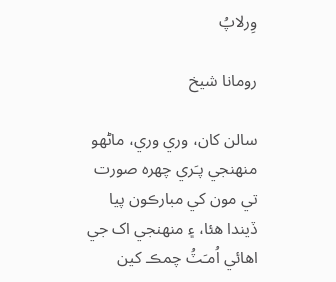وِرلاپُ

رومانا شيخ

سالن کان، وري وري، ماڻهو منهنجي پـَري چهره صورت تي مون کي مبارڪون پيا ڏيندا هئا، ۽ منهنجي اک جي اهائي اُمـَٽُ چمڪ کين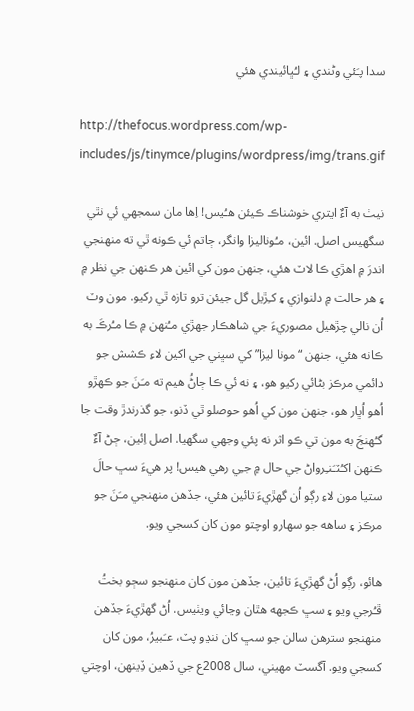سدا پـَئي وڻندي ۽ لـُڀائيندي هئي

http://thefocus.wordpress.com/wp-includes/js/tinymce/plugins/wordpress/img/trans.gif

نيٺ به آءٌ ايتري خوشناڪ ڪيئن هـُيس! اِها مان سمجهي ئي نٿي سگهيس اصل. ائين، مـُوناليزا وانگر، ڄاتم ئي ڪونه ٿي ته منهنجي اندرَ ۾ اهڙي ڪا لاٽ هئي، جنهن مون کي ائين هر ڪنهن جي نظر ۾ ۽ هر حالت ۾ دلنوازي ۽ کـِڙيل گل جيئن ترو تازه ٿي رکيو. مون وٽ اُن نالي چڙهيل مصوريءَ جي شاهڪار جهڙي مـُنهن ۾ ڪا مـُرڪَ به ڪانه هئي، جنهن “مونا ليزا” کي سڀني جي اکين لاءِ ڪشش جو دائمي مرڪز بڻائي رکيو هو، ۽ نه ئي ڪا ڄاڻُ هيم ته مـَنَ جو ڪهڙو اُهو اُڀار هو، جنهن مون کي اُهو حوصلو ٿي ڏنو، جو گذرندڙ وقت جا گـُهنجَ به مون تي ڪو اثر نه پئي وجهي سگهيا. اصل اِئين، ڄڻ آءٌ ڪنهن اکـُٽـَنـِرواڻ جي حال ۾ جـِي رهي هيس! پر هيءَ سڀ حالَ ستيا مون لاءِ رڳو اُن گهڙيءَ تائين هئي، جڏهن منهنجي مـَنَ جو مرڪز ۽ ساهه جو سهارو اوچتو مون کان کسجي ويو.

هائو، رڳو اُڻ گهڙيءَ تائين، جڏهن مون کان منهنجو سڄو بختُ ڦـُرجي ويو ۽ سڀ ڪجهه هٿان وڃائي ويٺيس. اُڻ گهڙيءَ جڏهن منهنجو سترهن سالن جو سڀ کان ننڍو پٽ، عـَبيرُ، مون کان کسجي ويو. آگسٽ مهيني، سال 2008ع جي ڏهين ڏِينهن، اوچتي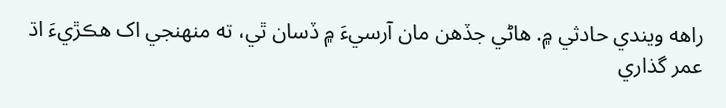راهه ويندي حادثي ۾. هاڻي جڏهن مان آرسيءَ ۾ ڏسان ٿي، ته منهنجي اک هڪڙيءَ اڌ عمر گذاري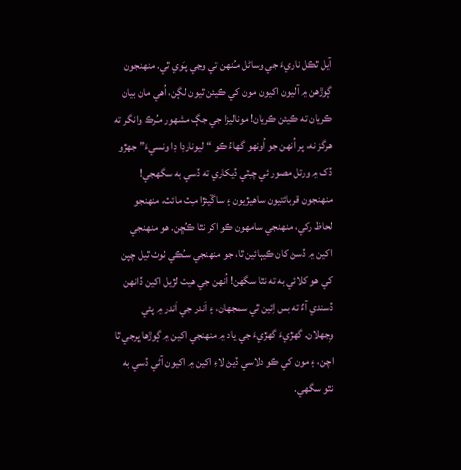آيل ٿڪل ناريءَ جي وساڻل مـُنهن تي وڃي پـَوي ٿي. منهنجون ڳوڙهن ۾ آليون اکيون مون کي ڪيئن ٿيون لڳن، اُهي مان بيان ڪريان ته ڪيئن ڪريان! موناليزا جي جڳ مشهور مـُرڪ وانگر ته هرگز نه، پر اُنهن جو اُونهو گهاءُ ڪو “ليونارڊا ڊا ونسيءَ” جهڙو ڏک ۾ ورتل مصور ئي چـِٽي ڏيکاري ته ڏسي به سگهجي! منهنجون قربائتيون ساهيڙيون ۽ ساڱيئڙا مـِٽ مائٽ، منهنجو لحاظ رکي، منهنجي سامهون ڪو اکر نٿا ڪـُڇن. هو منهنجي اکين ۾ ڏسڻ کان ڪيٻائين ٿا، جو منهنجي سـُڪي ٺوٺ ٿيل چپن کي هو کلائي به ته نٿا سگهن! اُنهن جي هيٺ لڙيل اکين ڏانهن ڏسندي آءٌ ته بس اِئين ٿي سمجهان، ۽ اَندر جي اَندر ۾ پئي وِجهلان. گهڙيءَ گهڙيءَ جي ياد ۾ منهنجي اکين ۾ ڳوڙها ڀرجي ٿا اچن، ۽ مون کي ڪو دلاسي ڏيڻ لاءِ اکين ۾ اکيون آڻي ڏسي به نٿو سگهي.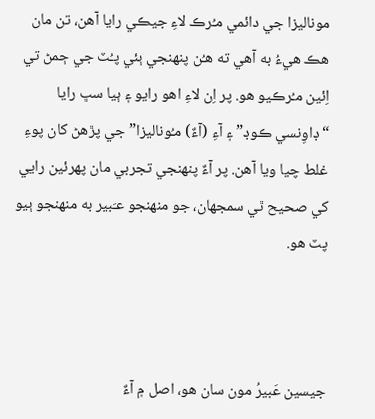موناليزا جي دائمي مـُرڪ لاءِ جيڪي رايا آهن، تن مان هڪ هيءُ به آهي ته هـُن پنهنجي ٻئي پـُٽ جي ڄمڻ تي اِئين مـُرڪيو هو. پر اِن لاءِ اهو رايو ۽ ٻيا سڀ رايا “ڊاوِنسي ڪوڊ” ۽ آءِ (آءٌ) مـُوناليزا” جي پڙهڻ کان پوءِ غلط چيا ويا آهن. پر آءٌ پنهنجي تجربي مان پهرئين رايي کي صحيح ٿي سمجهان، جو منهنجو عـَبير به منهنجو ٻيو پٽ هو.



جيسين عَبيرُ مون سان هو، اصل ۾ آءٌ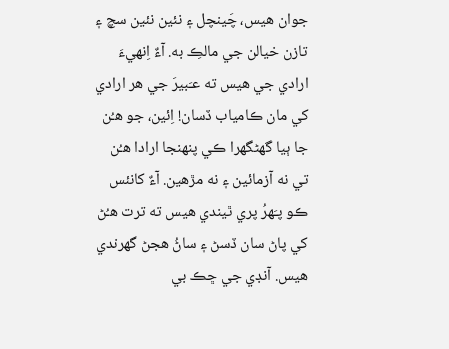جوان هيس، چَينچل ۽ نئين نئين سچ ۽ تازن خيالن جي مالڪِ به. آءٌ اِنهيءَ ارادي جي هيس ته عـَبيرَ جي هر ارادي کي مان ڪامياب ڏسان! اِئين، جو هـُن جا ٻيا گهڻگهرا ڪي پنهنجا ارادا هـُن تي نه آزمائين ۽ نه مڙهين. آءٌ کانئس ڪو پـَهرُ پري ٿيندي هيس ته ترت هـُڻ کي پاڻ سان ڏسڻ ۽ ساڻُ هجڻ گهرندي هيس. آنڊي جي ڇڪ بي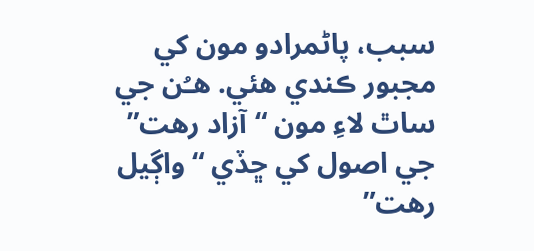سبب، پاڻمرادو مون کي مجبور ڪندي هئي. هـُن جي ساٿ لاءِ مون “آزاد رهت” جي اصول کي ڇڏي “واڳيل رهت”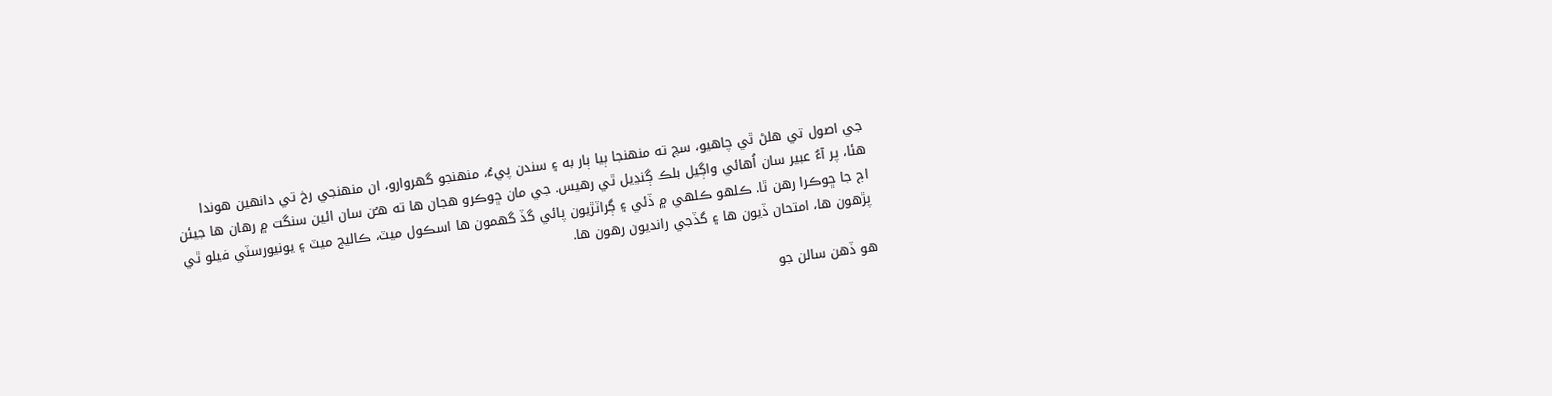جي اصول تي هلڻ ٿي چاهيو، سچ ته منهنجا ٻيا ٻار به ۽ سندن پيءُ، منهنجو گهروارو، ان منهنجي رخ تي دانهين هوندا هئا، پر آءٌ عبير سان اُهائي واڳيل بلڪ ڳنڍيل ٿي رهيس. جي مان ڇوڪرو هجان ها ته هـُن سان ائين سنگت ۾ رهان ها جيئن اڄ جا ڇوڪرا رهن ٿا. ڪلهو ڪلهي ۾ ڏئي ۽ ڳراٽڙيون پائي گڏ گهمون ها اسڪول ميٽ، ڪاليج ميٽ ۽ يونيورسٽي فيلو ٿي پڙهون ها، امتحان ڏيون ها ۽ گڏجي رانديون رهون ها.

هو ڏهن سالن جو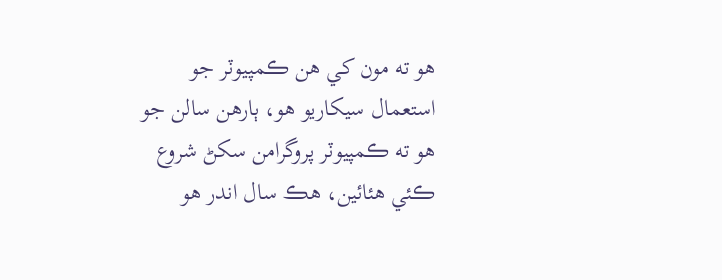هو ته مون کي هن ڪمپيوٽر جو استعمال سيکاريو هو، ٻارهن سالن جو هو ته ڪمپيوٽر پروگرامن سکڻ شروع ڪئي هئائين، هڪ سال اندر هو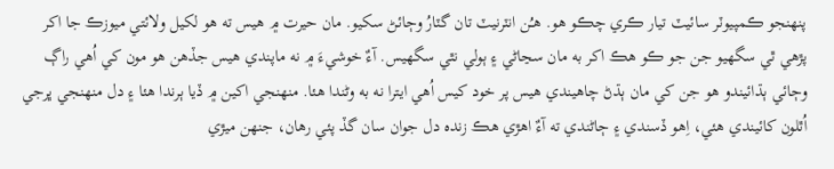پنهنجو ڪمپيوٽر سائيٽ تيار ڪري چڪو هو. هـُن انٽرنيٽ تان گٽارُ وڄائڻ سکيو. مان حيرت ۾ هيس ته هو لکيل ولائتي ميوزڪ جا اکر پڙهي ٿي سگهيو جن جو ڪو هڪ اکر به مان سڃاڻي ۽ ٻولي نٿي سگهيس. آءٌ خوشيءَ ۾ نه ماپندي هيس جڏهن هو مون کي اُهي راڳ وڄائي ٻڌائيندو هو جن کي مان ٻڌڻ چاهيندي هيس پر خود کيس اُهي ايترا نه به وڻندا هئا. منهنجي اکين ۾ ڏيا ٻرندا هئا ۽ دل منهنجي ڀرجي اُٿلون کائيندي هئي، اِهو ڏسندي ۽ ڄاڻندي ته آءٌ اهڙي هڪ زنده دل جوان سان گڏ پئي رهان، جنهن ميڙي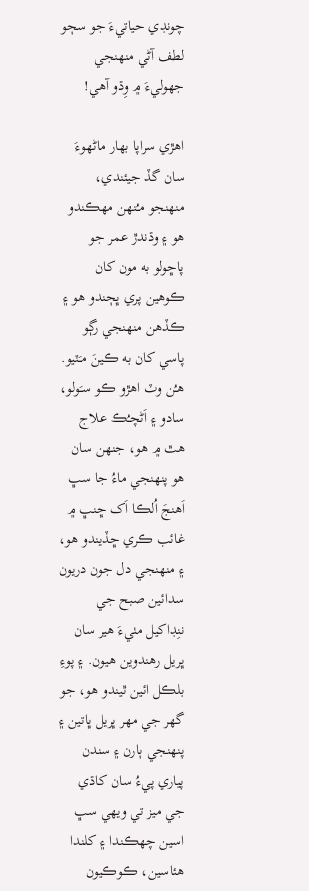چونڊي حياتيءَ جو سڄو لطف آڻي منهنجي جهوليءَ ۾ وِڌو آهي!

اهڙي سراپا بهار ماڻهوءَ سان گڏ جيئندي، منهنجو مـُنهن مهڪندو هو ۽ وڌندڙ عمر جو پاڇولو به مون کان ڪوهين پري ڀڄندو هو ۽ ڪڏهن منهنجي رڳو پاسي کان به ڪينَ مـَٽيو. هـُن وٽ اهڙو ڪو سـَولو، سادو ۽ اَڻچـُڪ علاج هٿ ۾ هو، جنهن سان هو پنهنجي ماءُ جا سڀ اَهنجَ اُلڪا اَک ڇنڀ ۾ غائب ڪري ڇڏيندو هو، ۽ منهنجي دل جون دريون سدائين صبح جي ننِڊاکيل مٺيءَ هير سان ڀريل رهندوين هيون. ۽ پوءِ بلڪل ائين ٿيندو هو، جو گهر جي مهر ڀريل ڀاتين ۽ پنهنجي ٻارن ۽ سندن پياري پيءُ سان کاڌي جي ميز تي ويهي سڀ اسين چهڪندا ۽ کلندا هئاسين، ڪوڪيون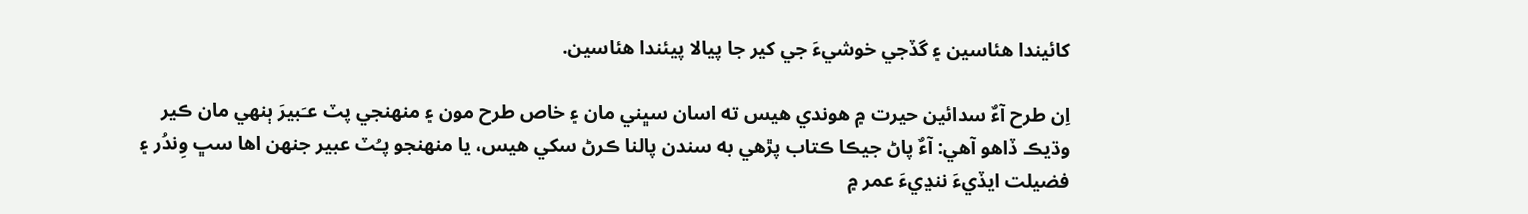کائيندا هئاسين ۽ گڏجي خوشيءَ جي کير جا پيالا پيئندا هئاسين.

اِن طرح آءٌ سدائين حيرت ۾ هوندي هيس ته اسان سڀني مان ۽ خاص طرح مون ۽ منهنجي پٽ عـَبيرَ ٻنهي مان ڪير وڌيڪ ڏاهو آهي: آءٌ پاڻ جيڪا ڪتاب پڙهي به سندن پالنا ڪرڻ سکي هيس، يا منهنجو پـُٽ عبير جنهن اها سڀ وِندُر ۽ فضيلت ايڏيءَ ننڍيءَ عمر ۾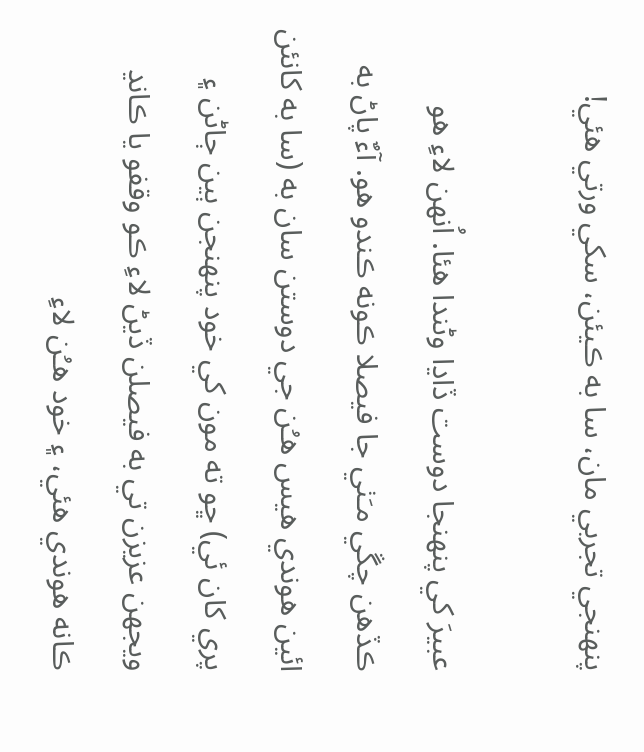پنهنجي تجربي مان، سا به ڪيئن، سکي ورتي هئي!

عبيرَ کي پنهنجا دوست ڏاڍا وڻندا هئا. اُنهن لاءِ هو ڪڏهن چڱي مـَٺي جا فيصلا ڪونه ڪندو هو. آءٌ پاڻ به ائين هوندي هيس هـُن جي دوستن سان به (سا به کانئن پري کان ئي) ڇو ته مون کي خود پنهنجن ٻين ڄاڻن ۽ ويجهن عزيزن تي به فيصلن ڏيڻ لاءِ ڪو وقفو يا ڪانڍ ڪانه هوندي هئي، ۽ خود هـُن لاءِ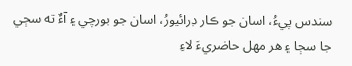سندس پيءُ، اسان جو ڪار ڊرائيورُ، اسان جو بورچي ۽ آءٌ ته سڄي جا سڄا ۽ هر مهل حاضريءَ لاءِ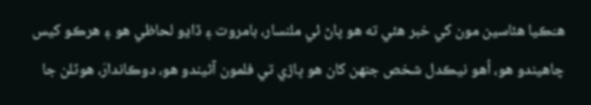هـَڪيا هئاسين مون کي خبر هئي ته هو پاڻ ئي ملنسار، بامروت ۽ ڏاڍو لحاظي هو ۽ هرڪو کيس چاهيندو هو، اُهو نيڪدل شخص جنهن کان هو ڀاڙي تي فلمون آڻيندو هو، دوڪاندارَ، هوٽلن جا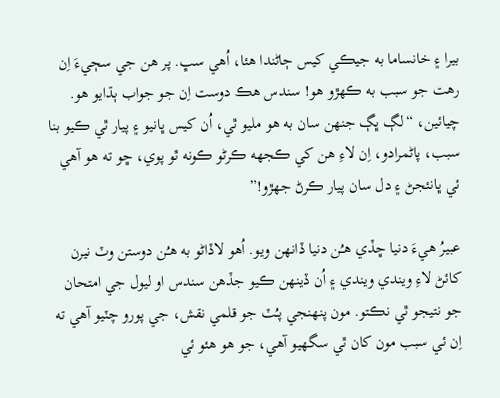بيرا ۽ خانساما به جيڪي کيس ڄاڻندا هئا، اُهي سڀ. پر هن جي سڄيءَ اِن رهت جو سبب به ڪهڙو هو! سندس هڪ دوست اِن جو جواب ٻڌايو هو. چيائين، “لڳ ڀڳ جنهن سان به هو مليو ٿي، اُن کيس ڀانيو ۽ پيار ٿي ڪيو بنا سبب، پاڻمرادو، اِن لاءِ هن کي ڪجهه ڪرڻو ڪونه ٿو پوي، ڇو ته هو آهي ئي ڀانئجڻ ۽ دل سان پيار ڪرڻ جهڙو!”

عبيرُ هيءَ دنيا ڇڏي هـُن دنيا ڏانهن ويو. اُهو لاڏاڻو به هـُن دوستن وٽ نيرن کائڻ لاءِ ويندي ويندي ۽ اُن ڏينهن ڪيو جڏهن سندس او ليول جي امتحان جو نتيجو ٿي نڪتو. مون پنهنجي پـُٽ جو قلمي نقش، جي پورو چٽيو آهي ته اِن ئي سبب مون کان ٿي سگهيو آهي، جو هو هئو ئي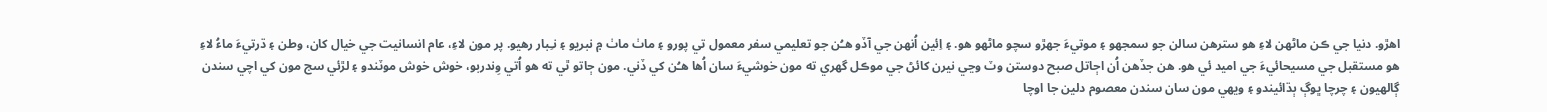اهڙو. دنيا جي ڪن ماڻهن لاءِ هو سترهن سالن جو سمجهو ۽ موتيءَ جهڙو سچو ماڻهو هو. ۽ اِئين اُنهن جي آڏو هـُن جو تعليمي سفر معمول تي پورو ۽ ماٺ ماٺ ۾ نبريو ۽ نـِبار رهيو. پر مون لاءِ، عام انسانيت جي خيال کان، وطن ۽ ڌرتيءَ ماءُ لاءِ هو مستقبل جي مسيحائيءَ جي اميد ئي هو. هن جڏهن اُن اڄاتل صبح دوستن وٽ وڃي نيرن کائڻ جي موڪل گهري ته مون خوشيءَ سان اُها هـُن کي ڏني. مون ڄاتو ٿي ته هو اُتي وِندربو، خوش خوش موٽندو ۽ لڙئي سج مون کي اچي سندن ڳالهيون ۽ چرچا ڀوڳ ٻڌائيندو ۽ ويهي مون سان سندن معصوم دلين جا اوچا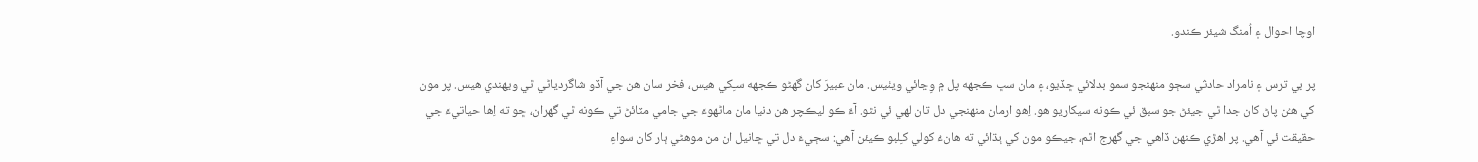اوچا احوال ۽ اُمنگ شيئر ڪندو.

پر بي ترس ۽ نامراد حادثي سڄو منهنجو سمو بدلائي ڇڏيو، ۽ مان سڀ ڪجهه پل ۾ وِڃائي ويٺيس. مان عبيرَ کان گهڻو ڪجهه سـِکي هيس، فخر سان هن جي آڏو شاگردياڻي ٿي ويهندي هيس. پر مون کي هـُن پاڻ کان جدا ٿي جيئڻ جو سبق ئي ڪونه سيکاريو هو. اِهو ارمان منهنجي دل تان لهي ئي نٿو. آءٌ ڪو ليڪچر هن دنيا مان ماڻهوءَ جي جامي مٽائڻ تي ڪونه ٿي گهران، ڇو ته اِها حياتيءَ جي حقيقت ئي آهي. پر اهڙي ڪنهن ڏاهي جي گهرج اٿم، جيڪو مون کي ٻڌائي ته هانءُ کولي کـِلبو ڪيئن آهي: سڄيءَ دل تي ڇانيل ان من موهڻي ٻار کان سواءِ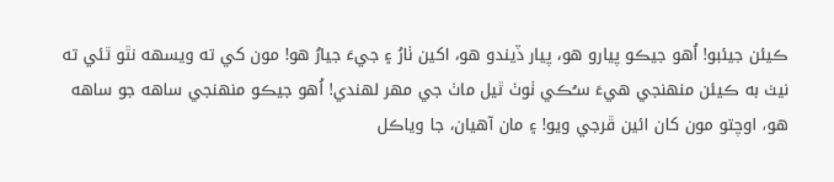ڪيئن جيئبو! اُهو جيڪو پيارو هو، پيار ڏيندو هو، اکين ٺارُ ۽ جيءَ جيارُ هو! مون کي ته ويسهه نٿو ٿئي ته نيٺ به ڪيئن منهنجي هيءَ سـُڪي ٺوٺ ٿيل ماٺ جي مهر لهندي! اُهو جيڪو منهنجي ساهه جو ساهه هو، اوچتو مون کان ائين ڦرجي ويو! ۽ مان آهيان، جا وياڪل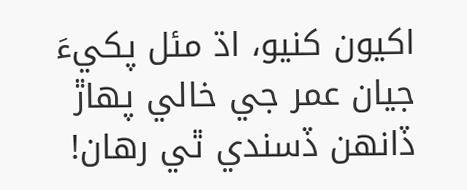اکيون کنيو، اڌ مئل پکيءَ جيان عمر جي خالي پهاڙ ڏانهن ڏسندي ٿي رهان!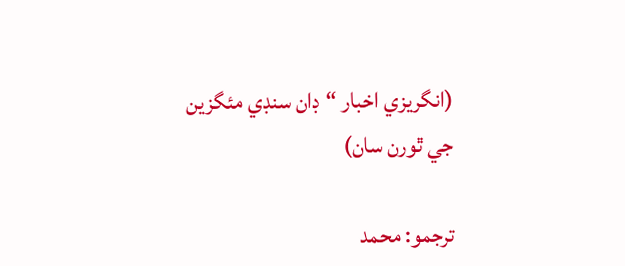(انگريزي اخبار “ڊان سنڊي مئگزين جي ٿورن سان)

ترجمو: محمد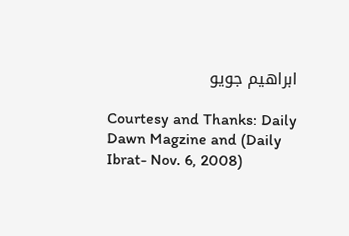ابراهيم جويو

Courtesy and Thanks: Daily Dawn Magzine and (Daily Ibrat- Nov. 6, 2008)